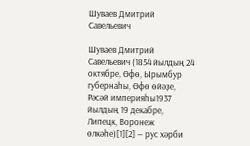Шуваев Дмитрий Савельевич

Шуваев Дмитрий Савельевич (1854 йылдың 24 октябре, Өфө, Ырымбур губернаһы, Өфө өйәҙе, Рәсәй империяһы1937 йылдың 19 декабре, Липецк, Воронеж өлкәһе)[1][2] — рус хәрби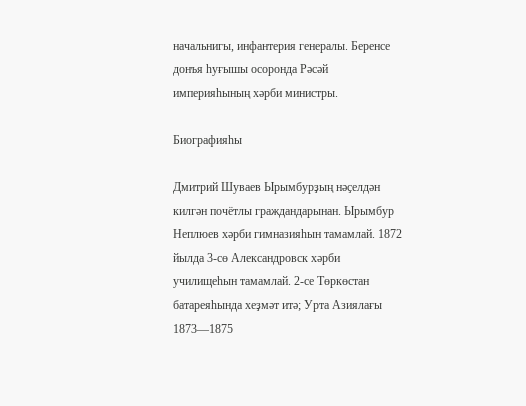начальнигы, инфантерия генералы. Беренсе донъя һуғышы осоронда Рәсәй империяһының хәрби министры.

Биографияһы

Дмитрий Шуваев Ырымбурҙың нәҫелдән килгән почётлы граждандарынан. Ырымбур Неплюев хәрби гимназияһын тамамлай. 1872 йылда 3-сө Александровск хәрби училищеһын тамамлай. 2-се Төркөстан батареяһында хеҙмәт итә; Урта Азиялағы 1873—1875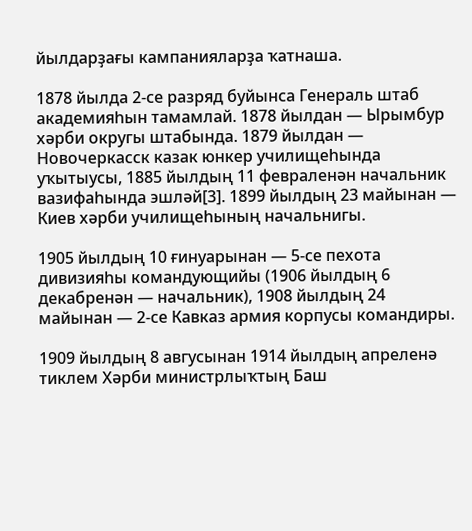йылдарҙағы кампанияларҙа ҡатнаша.

1878 йылда 2-се разряд буйынса Генераль штаб академияһын тамамлай. 1878 йылдан — Ырымбур хәрби округы штабында. 1879 йылдан — Новочеркасск казак юнкер училищеһында уҡытыусы, 1885 йылдың 11 февраленән начальник вазифаһында эшләй[3]. 1899 йылдың 23 майынан — Киев хәрби училищеһының начальнигы.

1905 йылдың 10 ғинуарынан — 5-се пехота дивизияһы командующийы (1906 йылдың 6 декабренән — начальник), 1908 йылдың 24 майынан — 2-се Кавказ армия корпусы командиры.

1909 йылдың 8 авгусынан 1914 йылдың апреленә тиклем Хәрби министрлыҡтың Баш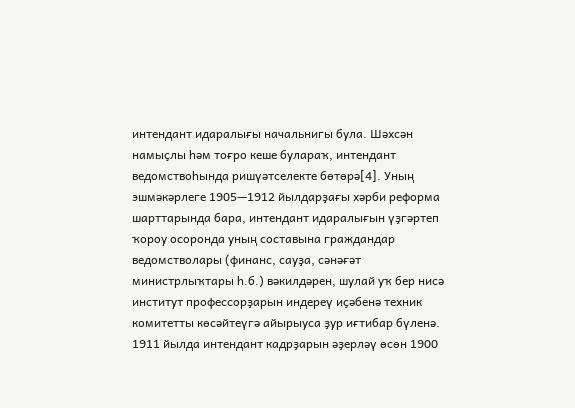интендант идаралығы начальнигы була. Шәхсән намыҫлы һәм тоғро кеше булараҡ, интендант ведомствоһында ришүәтселекте бөтөрә[4]. Уның эшмәкәрлеге 1905—1912 йылдарҙағы хәрби реформа шарттарында бара, интендант идаралығын үҙгәртеп ҡороу осоронда уның составына граждандар ведомстволары (финанс, сауҙа, сәнәғәт министрлыҡтары һ.б.) вәкилдәрен, шулай уҡ бер нисә институт профессорҙарын индереү иҫәбенә техник комитетты көсәйтеүгә айырыуса ҙур иғтибар бүленә. 1911 йылда интендант кадрҙарын әҙерләү өсөн 1900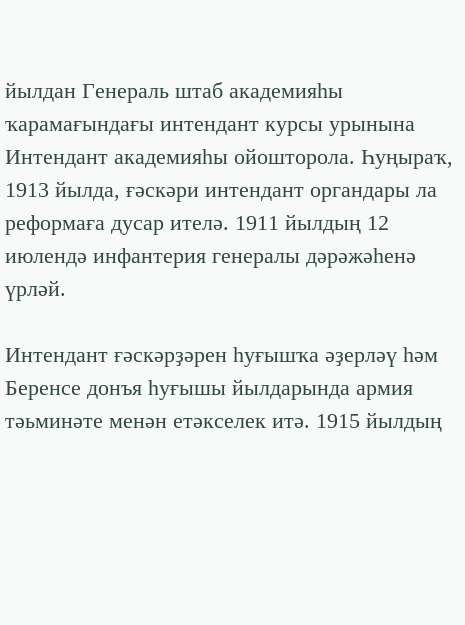йылдан Генераль штаб академияһы ҡарамағындағы интендант курсы урынына Интендант академияһы ойошторола. Һуңыраҡ, 1913 йылда, ғәскәри интендант органдары ла реформаға дусар ителә. 1911 йылдың 12 июлендә инфантерия генералы дәрәжәһенә үрләй.

Интендант ғәскәрҙәрен һуғышҡа әҙерләү һәм Беренсе донъя һуғышы йылдарында армия тәьминәте менән етәкселек итә. 1915 йылдың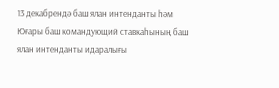13 декабрендә баш ялан интенданты һәм Юғары баш командующий ставкаһының баш ялан интенданты идаралығы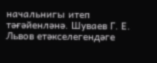начальнигы итеп тәғәйенләнә. Шуваев Г. Е. Львов етәкселегендәге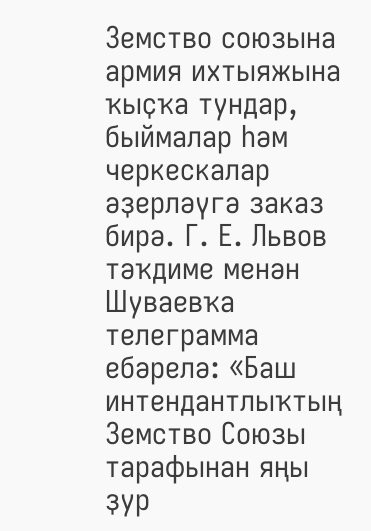Земство союзына армия ихтыяжына ҡыҫҡа тундар, быймалар һәм черкескалар әҙерләүгә заказ бирә. Г. Е. Львов тәҡдиме менән Шуваевҡа телеграмма ебәрелә: «Баш интендантлыҡтың Земство Союзы тарафынан яңы ҙур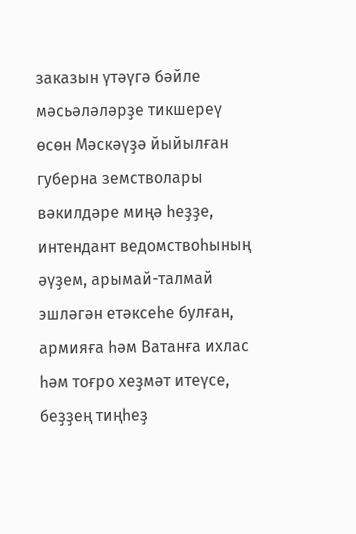заказын үтәүгә бәйле мәсьәләләрҙе тикшереү өсөн Мәскәүҙә йыйылған губерна земстволары вәкилдәре миңә һеҙҙе, интендант ведомствоһының әүҙем, арымай-талмай эшләгән етәксеһе булған, армияға һәм Ватанға ихлас һәм тоғро хеҙмәт итеүсе, беҙҙең тиңһеҙ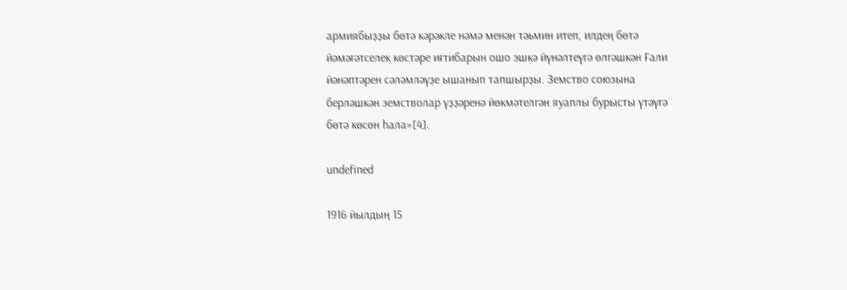армиябыҙҙы бөтә кәрәкле нәмә менән тәьмин итеп, илдең бөтә йәмәғәтселек көстәре иғтибарын ошо эшкә йүнәлтеүгә өлгәшкән Ғали йәнәптәрен сәләмләүҙе ышанып тапшырҙы. Земство союзына берләшкән земстволар үҙҙәренә йөкмәтелгән яуаплы бурысты үтәүгә бөтә көсөн һала»[4].

undefined

1916 йылдың 15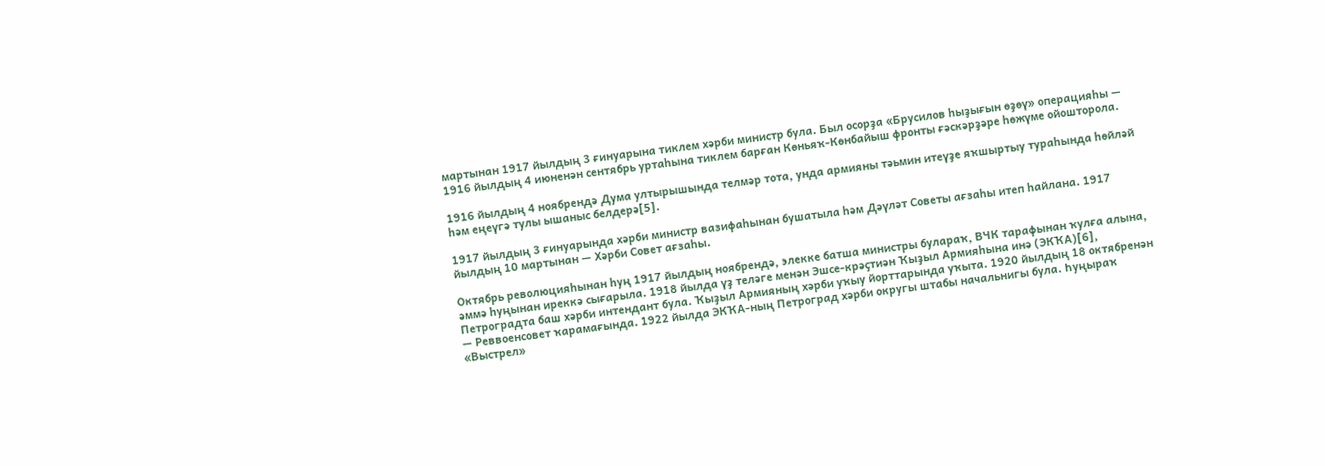мартынан 1917 йылдың 3 ғинуарына тиклем хәрби министр була. Был осорҙа «Брусилов һыҙығын өҙөү» операцияһы — 1916 йылдың 4 июненән сентябрь уртаһына тиклем барған Көньяҡ-Көнбайыш фронты ғәскәрҙәре һөжүме ойошторола.

1916 йылдың 4 ноябрендә Дума ултырышында телмәр тота, унда армияны тәьмин итеүҙе яҡшыртыу тураһында һөйләй һәм еңеүгә тулы ышаныс белдерә[5].

1917 йылдың 3 ғинуарында хәрби министр вазифаһынан бушатыла һәм Дәүләт Советы ағзаһы итеп һайлана. 1917 йылдың 10 мартынан — Хәрби Совет ағзаһы.

Октябрь революцияһынан һуң 1917 йылдың ноябрендә, элекке батша министры булараҡ, ВЧК тарафынан ҡулға алына, әммә һуңынан иреккә сығарыла. 1918 йылда үҙ теләге менән Эшсе-крәҫтиән Ҡыҙыл Армияһына инә (ЭКҠА)[6], Петроградта баш хәрби интендант була. Ҡыҙыл Армияның хәрби уҡыу йорттарында уҡыта. 1920 йылдың 18 октябренән — Реввоенсовет ҡарамағында. 1922 йылда ЭКҠА-ның Петроград хәрби округы штабы начальнигы була. Һуңыраҡ «Выстрел»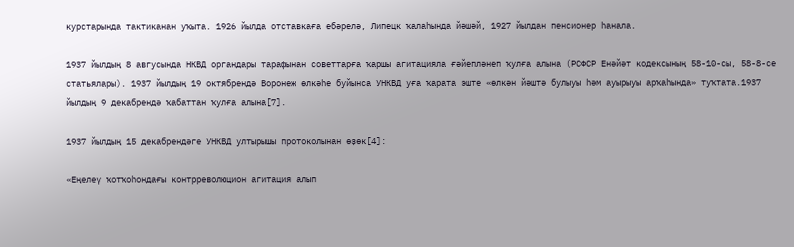курстарында тактиканан уҡыта. 1926 йылда отставкаға ебәрелә, Липецк ҡалаһында йәшәй, 1927 йылдан пенсионер һанала.

1937 йылдың 8 авгусында НКВД органдары тарафынан советтарға ҡаршы агитацияла ғәйепләнеп ҡулға алына (РСФСР Енәйәт кодексының 58-10-сы, 58-8-се статьялары). 1937 йылдың 19 октябрендә Воронеж өлкәһе буйынса УНКВД уға ҡарата эште «өлкән йәштә булыуы һәм ауырыуы арҡаһында» туҡтата.1937 йылдың 9 декабрендә ҡабаттан ҡулға алына[7].

1937 йылдың 15 декабрендәге УНКВД ултырышы протоколынан өҙөк[4]:

«Еңелеү ҡотҡоһондағы контрреволюцион агитация алып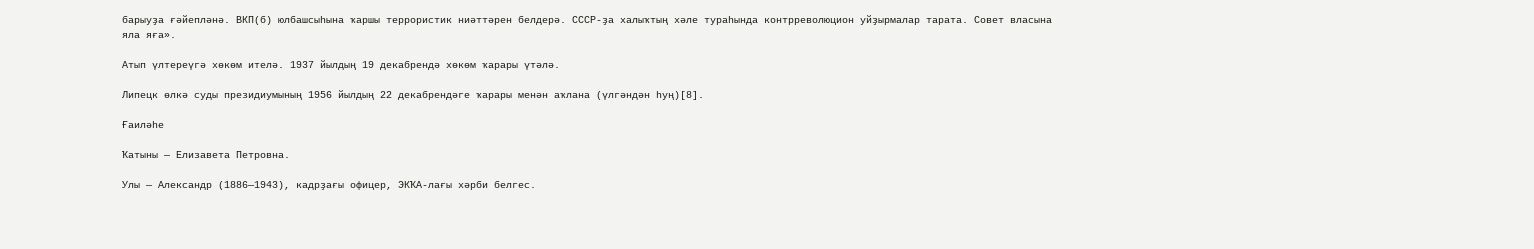барыуҙа ғәйепләнә. ВКП(б) юлбашсыһына ҡаршы террористик ниәттәрен белдерә. СССР-ҙа халыҡтың хәле тураһында контрреволюцион уйҙырмалар тарата. Совет власына яла яға».

Атып үлтереүгә хөкөм ителә. 1937 йылдың 19 декабрендә хөкөм ҡарары үтәлә.

Липецк өлкә суды президиумының 1956 йылдың 22 декабрендәге ҡарары менән аҡлана (үлгәндән һуң)[8].

Ғаиләһе

Ҡатыны — Елизавета Петровна.

Улы — Александр (1886—1943), кадрҙағы офицер, ЭКҠА-лағы хәрби белгес.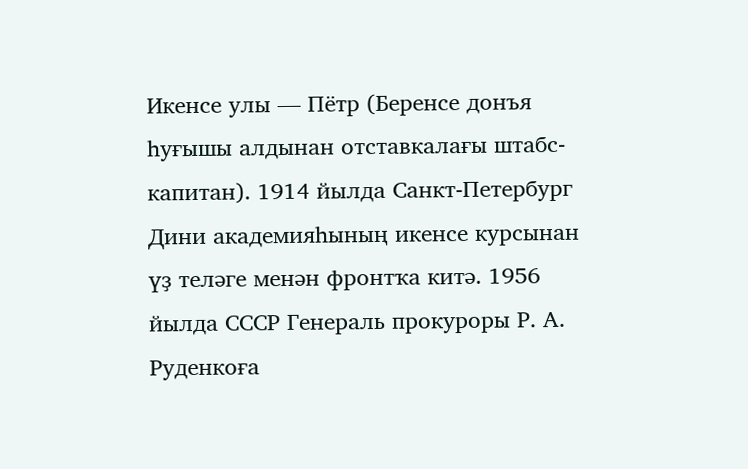Икенсе улы — Пётр (Беренсе донъя һуғышы алдынан отставкалағы штабс-капитан). 1914 йылда Санкт-Петербург Дини академияһының икенсе курсынан үҙ теләге менән фронтҡа китә. 1956 йылда СССР Генераль прокуроры Р. А. Руденкоға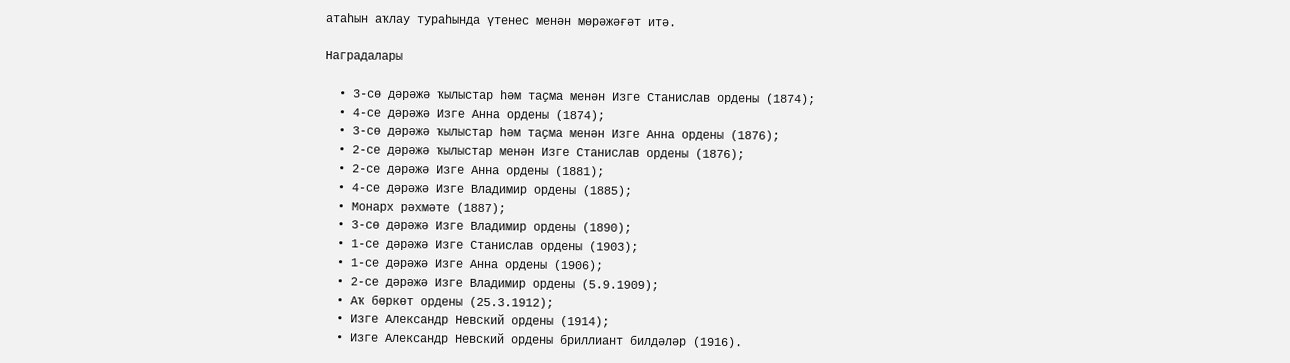атаһын аҡлау тураһында үтенес менән мөрәжәғәт итә.

Наградалары

  • 3-сө дәрәжә ҡылыстар һәм таҫма менән Изге Станислав ордены (1874);
  • 4-се дәрәжә Изге Анна ордены (1874);
  • 3-сө дәрәжә ҡылыстар һәм таҫма менән Изге Анна ордены (1876);
  • 2-се дәрәжә ҡылыстар менән Изге Станислав ордены (1876);
  • 2-се дәрәжә Изге Анна ордены (1881);
  • 4-се дәрәжә Изге Владимир ордены (1885);
  • Монарх рәхмәте (1887);
  • 3-сө дәрәжә Изге Владимир ордены (1890);
  • 1-се дәрәжә Изге Станислав ордены (1903);
  • 1-се дәрәжә Изге Анна ордены (1906);
  • 2-се дәрәжә Изге Владимир ордены (5.9.1909);
  • Аҡ бөркөт ордены (25.3.1912);
  • Изге Александр Невский ордены (1914);
  • Изге Александр Невский ордены бриллиант билдәләр (1916).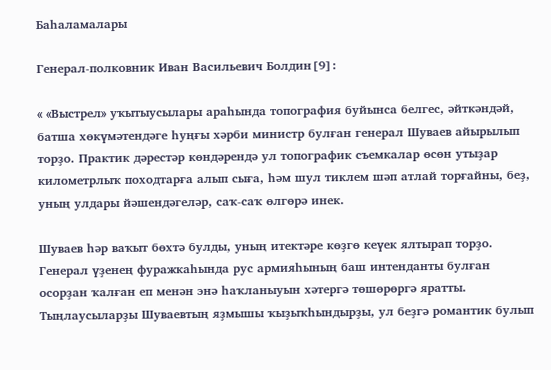Баһаламалары

Генерал-полковник Иван Васильевич Болдин[9]:

« «Выстрел» уҡытыусылары араһында топография буйынса белгес, әйткәндәй, батша хөкүмәтендәге һуңғы хәрби министр булған генерал Шуваев айырылып торҙо. Практик дәрестәр көндәрендә ул топографик съемкалар өсөн утыҙар километрлыҡ походтарға алып сыға, һәм шул тиклем шәп атлай торғайны, беҙ, уның улдары йәшендәгеләр, саҡ-саҡ өлгөрә инек.

Шуваев һәр ваҡыт бөхтә булды, уның итектәре көҙгө кеүек ялтырап торҙо. Генерал үҙенең фуражкаһында рус армияһының баш интенданты булған осорҙан ҡалған еп менән энә һаҡланыуын хәтергә төшөрөргә яратты.
Тыңлаусыларҙы Шуваевтың яҙмышы ҡыҙыҡһындырҙы, ул беҙгә романтик булып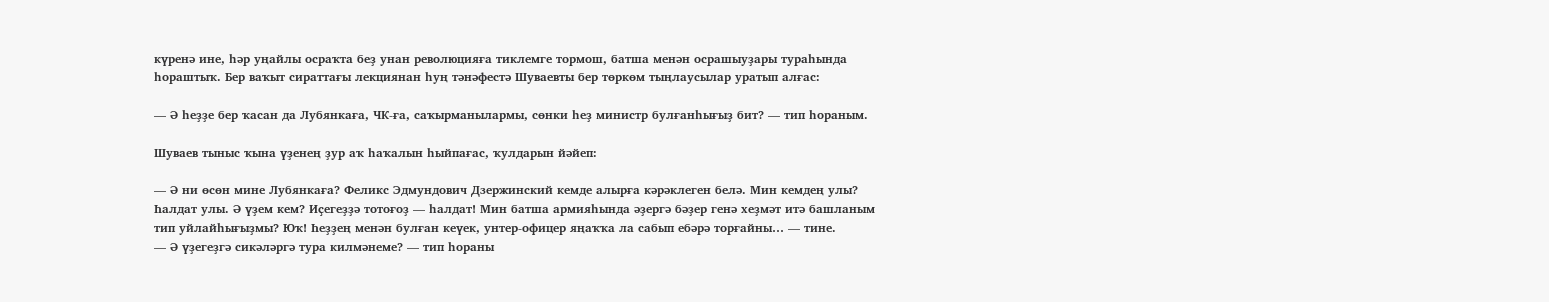күренә ине, һәр уңайлы осраҡта беҙ унан революцияға тиклемге тормош, батша менән осрашыуҙары тураһында һораштыҡ. Бер ваҡыт сираттағы лекциянан һуң тәнәфестә Шуваевты бер төркөм тыңлаусылар уратып алғас:

— Ә һеҙҙе бер ҡасан да Лубянкаға, ЧК-ға, саҡырманылармы, сөнки һеҙ министр булғанһығыҙ бит? — тип һораным.

Шуваев тыныс ҡына үҙенең ҙур аҡ һаҡалын һыйпағас, ҡулдарын йәйеп:

— Ә ни өсөн мине Лубянкаға? Феликс Эдмундович Дзержинский кемде алырға кәрәклеген белә. Мин кемдең улы? Һалдат улы. Ә үҙем кем? Иҫегеҙҙә тотоғоҙ — һалдат! Мин батша армияһында әҙергә бәҙер генә хеҙмәт итә башланым тип уйлайһығыҙмы? Юҡ! Һеҙҙең менән булған кеүек, унтер-офицер яңаҡҡа ла сабып ебәрә торғайны… — тине.
— Ә үҙегеҙгә сикәләргә тура килмәнеме? — тип һораны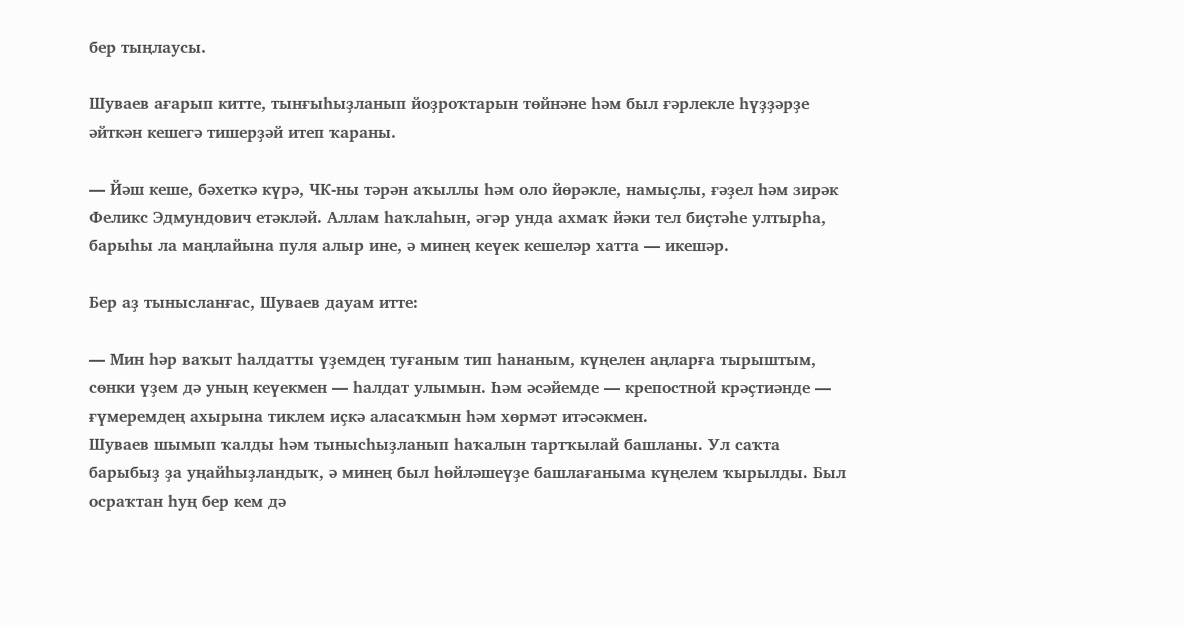бер тыңлаусы.

Шуваев ағарып китте, тынғыһыҙланып йоҙроҡтарын төйнәне һәм был ғәрлекле һүҙҙәрҙе әйткән кешегә тишерҙәй итеп ҡараны.

— Йәш кеше, бәхеткә күрә, ЧК-ны тәрән аҡыллы һәм оло йөрәкле, намыҫлы, ғәҙел һәм зирәк Феликс Эдмундович етәкләй. Аллам һаҡлаһын, әгәр унда ахмаҡ йәки тел биҫтәһе ултырһа, барыһы ла маңлайына пуля алыр ине, ә минең кеүек кешеләр хатта — икешәр.

Бер аҙ тынысланғас, Шуваев дауам итте:

— Мин һәр ваҡыт һалдатты үҙемдең туғаным тип һананым, күңелен аңларға тырыштым, сөнки үҙем дә уның кеүекмен — һалдат улымын. Һәм әсәйемде — крепостной крәҫтиәнде — ғүмеремдең ахырына тиклем иҫкә аласаҡмын һәм хөрмәт итәсәкмен.
Шуваев шымып ҡалды һәм тынысһыҙланып һаҡалын тартҡылай башланы. Ул саҡта барыбыҙ ҙа уңайһыҙландыҡ, ә минең был һөйләшеүҙе башлағаныма күңелем ҡырылды. Был осраҡтан һуң бер кем дә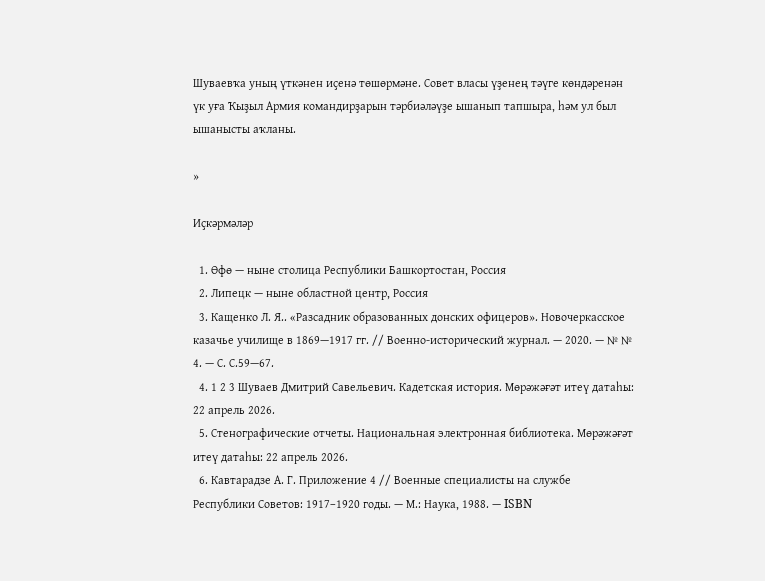Шуваевҡа уның үткәнен иҫенә төшөрмәне. Совет власы үҙенең тәүге көндәренән үк уға Ҡыҙыл Армия командирҙарын тәрбиәләүҙе ышанып тапшыра, һәм ул был ышанысты аҡланы.

»

Иҫкәрмәләр

  1. Өфө — ныне столица Республики Башкортостан, Россия
  2. Липецк — ныне областной центр, Россия
  3. Кащенко Л. Я.. «Разсадник образованных донских офицеров». Новочеркасское казачье училище в 1869—1917 гг. // Военно-исторический журнал. — 2020. — № № 4. — С. С.59—67.
  4. 1 2 3 Шуваев Дмитрий Савельевич. Кадетская история. Мөрәжәғәт итеү датаһы: 22 апрель 2026.
  5. Стенографические отчеты. Национальная электронная библиотека. Мөрәжәғәт итеү датаһы: 22 апрель 2026.
  6. Кавтарадзе А. Г. Приложение 4 // Военные специалисты на службе Республики Советов: 1917–1920 годы. — М.: Наука, 1988. — ISBN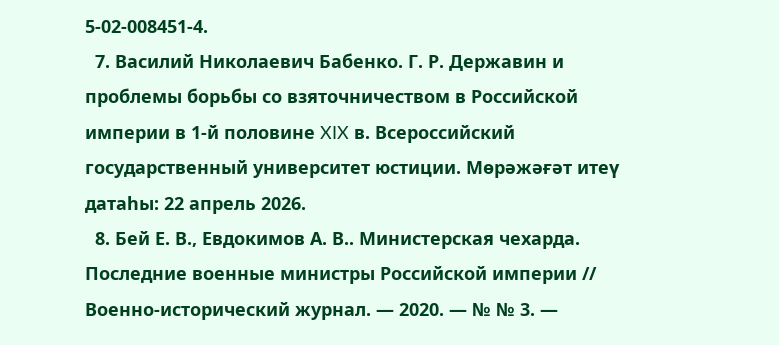5-02-008451-4.
  7. Василий Николаевич Бабенко. Г. Р. Державин и проблемы борьбы со взяточничеством в Российской империи в 1-й половине XIX в. Всероссийский государственный университет юстиции. Мөрәжәғәт итеү датаһы: 22 апрель 2026.
  8. Бей Е. В., Евдокимов А. В.. Министерская чехарда. Последние военные министры Российской империи // Военно-исторический журнал. — 2020. — № № 3. —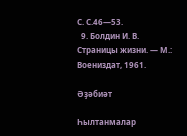С. С.46—53.
  9. Болдин И. В. Страницы жизни. — М.: Воениздат, 1961.

Әҙәбиәт

Һылтанмалар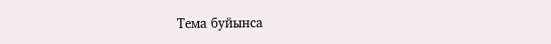Тема буйынса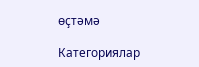өҫтәмә

Категориялар